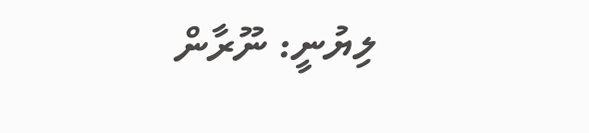ލިޔުނީ: ނޫރާން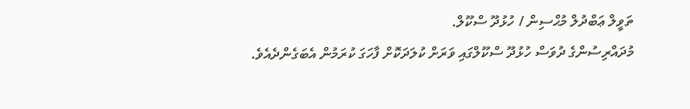ތަވީލް ޢަބްދުލް މުޙްސިން / ހުޅުދޫ ސްކޫލް.
މުދައްރިސުންގެ ދުވަސް ހުޅުދޫ ސްކޫލްގައި ވަރަށް ކުލަދަކޮށް ފާހަގަ ކުރަމުން އެބަގެންދެއެވެ.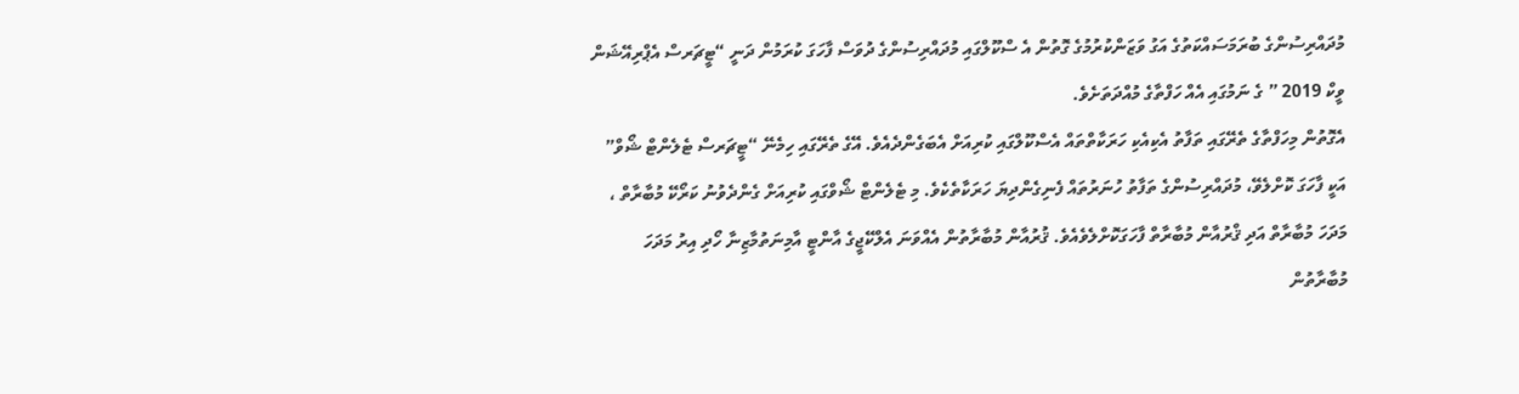މުދައްރިސުންގެ ބުރަމަސައްކަތުގެ އަގު ވަޒަންކުރުމުގެ ގޮތުން އެ ސްކޫލްގައި މުދައްރިސުންގެ ދުވަސް ފާހަގަ ކުރަމުން ދަނީ “ޓީޗަރސް އެޕްރިއޭޝަން ވީކް 2019 ” ގެ ނަމުގައި އެއް ހަފްތާގެ މުއްދަތަށެވެ.
އެގޮތުން މިހަފްތާގެ ތެރޭގައި ތަފާތު އެކިއެކި ހަރަކާތްތައް އެސްކޫލްގައި ކުރިއަށް އެބަގެންދެއެވެ. އޭގެ ތެރޭގައި ހިމެނޭ “ޓީޗަރސް ޓެލެންޓް ޝޯވް” އަކީ ފާހަގަ ކޮށްލެވޭ، މުދައްރިސުންގެ ތަފާތު ހުނަރުތައް ފެނިގެންދިޔަ ހަރަކާތެކެވެ. މި ޓެލެންޓް ޝޯވްގައި ކުރިއަށް ގެންދެވުނު ކަރޯކޭ މުބާރާތް ، މަދަހަ މުބާރާތް އަދި ޤްރުއާން މުބާރާތް ފާހަގަކޮށްލެވެއެވެ. ޤުރުއާން މުބާރާތުން އެއްވަނަ އެލްކޭޖީގެ އާންޓީ އާމިނަތުމާޒިނާ ހޯދި އިރު މަދަހަ މުބާރާތުން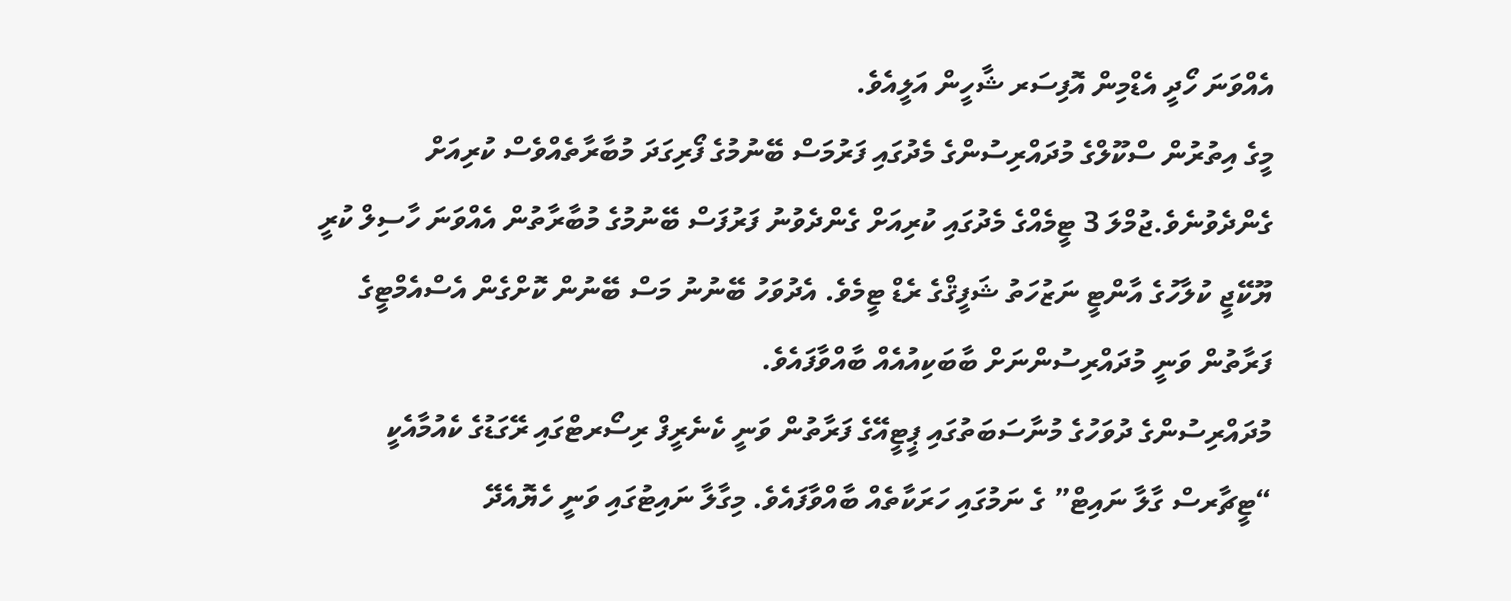އެއްވަނަ ހޯދީ އެޑްމިން އޮފިސަރ ޝާހީން އަލީއެވެ.
މީގެ އިތުރުން ސްކޫލްގެ މުދައްރިސުންގެ މެދުގައި ފަރުމަސް ބޭނުމުގެ ފޯރިގަދަ މުބާރާތެއްވެސް ކުރިއަށް ގެންދެވުނެވެ.ޖުމްލަ 3 ޓީމެއްގެ މެދުގައި ކުރިއަށް ގެންދެވުނު ފަރުފަސް ބޭނުމުގެ މުބާރާތުން އެއްވަނަ ހާސިލް ކުރީ ޔޫކޭޖީ ކުލާހުގެ އާންޓީ ނަޒުހަތު ޝަފީޤްގެ ރެޑް ޓީމެވެ. އެދުވަހު ބޭނުނު މަސް ބޭނުން ކޮށްގެން އެސްއެމްޓީގެ ފަރާތުން ވަނީ މުދައްރިސުންނަށް ބާބަކިއުއެއް ބާއްވާފައެވެ.
މުދައްރިސުންގެ ދުވަހުގެ މުނާސަބަތުގައި ޕީޓީއޭގެ ފަރާތުން ވަނީ ކެނެރީފް ރިސޯރޓްގައި ރޭގަޑުގެ ކެއުމާއެކީ “ޓީޗާރސް ގާލާ ނައިޓް” ގެ ނަމުގައި ހަރަކާތެއް ބާއްވާފައެވެ. މިގާލާ ނައިޓުގައި ވަނީ ހެޔޮއެދޭ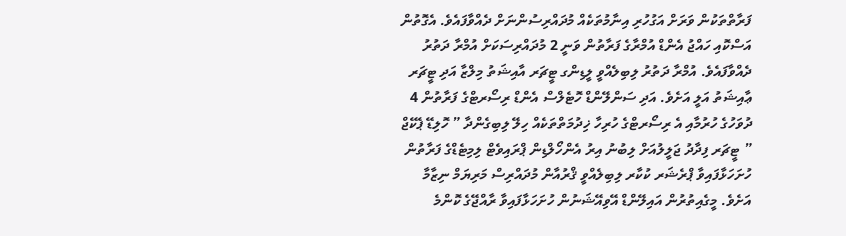ފަރާތްތަކުން ވަރަށް އަގުހުރި އިނާމުތަކެއް މުދައްރިސުންނަށް ދެއްވާފައެވެ. އެގޮތުން އަސްކޮއި ހައްޖު އެންޑް އުމްރާގެ ފަރާތުން ވަނީ 2 މުދައްރިސަކަށް އުމްރާ ދަތުރު ދެއްވާފައެވެ. އުމްރާ ދަތުރު ލިބިލެއްވީ ލީޑިންގ ޓީޗަރ އާއިޝަތު މިލްޒާ އަދި ޓީޗަރ ޢާއިޝަތު އަލީ އަށެވެ. އަދި ސަންލޭންޑް ހޮޓެލްސް އެންޑް ރިސޯރޓްގެ ފަރާތުން 4 ދުވަހުގެ ހުރުމާއި އެ ރިސޯރޓްގެ ހުރިހާ ޚިދުމަތްތަކެއް ހިލޭ ލިބިގެންދާ ” ހޮލިޑޭ ޕެކޭޖް ” ޓީޗަރ ފިދާދު ޖަލީލުއަށް ލިބުނު އިރު އެންހޯލްޑިން ޕްރައިވެޓް ލިމިޓެޑްގެ ފަރާތުން ހުށަހަޅާފައިވާ ޕްރެޝަރ ކުކާރ ލިބިލެއްވީ ޤްރުއާން މުދައްރިސް މަރިޔަމް ނިޒާމާ އަށެވެ. މީގެއިތުރުން އައިލޭންޑް އޭވިއޭޝަނުން ހުށަހަޅާފައިވާ ރާއްޖޭގެ ކޮންމެ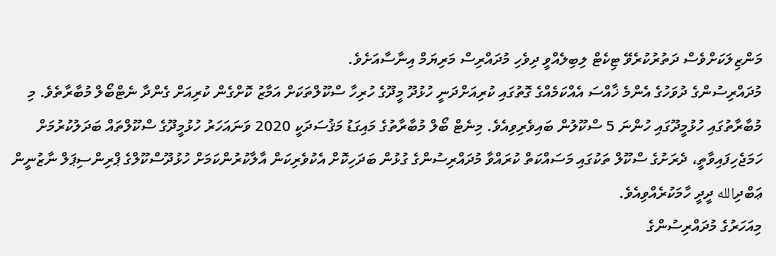މަންޒިލަކަށްވެސް ދަތުރުކުރެވޭ ޓިކެޓް ލިބިލެއްވީ ދިވެހި މުދައްރިސް މަރިޔަމް އިނާސާއަށެވެ.
މުދައްރިސުންގެ ދުވަހުގެ އެންމެ ޚާއްސަ އެއްކަމެއްގެ ގޮތުގައި ކުރިއަށްދަނީ ހުޅުދޫ މީދޫގެ ހުރިހާ ސްކޫލްތަކަށް އަމާޒު ކޮށްގެން ކުރިއަށް ގެންދާ ނެޓްބޯލް މުބާރާތެވެ. މި މުބާރާތުގައި ހުޅުމީދޫގައި ހުންނަ 5 ސްކޫލުން ބައިވެރިވިއެވެ. މިނެޓް ބޯލް މުބާރާތުގެ މައިގަޑު މަޤުސަދަކީ 2020 ވަނައަހަރު ހުޅުމީދޫގެ ސްކޫލްތައް ބަދަލުކުރުމަށް ހަމަޖެހިފައިވާތީ، ދެރަށުގެ ސްކޫލް ތަކުގައި މަސައްކަތް ކުރައްވާ މުދައްރިސުންގެ ގުޅުން ބަދަހިކޮށް އެކުވެރިކަން އާލާކުރުންކަމަށް ހުޅުދޫސްކޫލްގެ ޕްރިންސިޕަލް ނާޒުނީން ޢަބްދިالله ދީދީ ހާމަކުރެއްވިއެވެ.
މިއަހަރުގެ މުދައްރިސުންގެ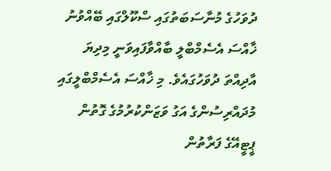ދުވަހުގެ މުނާސަބަތުގައި ސްކޫލްގައި ބޭއްވުނު ޚާއްސަ އެސެމްބްލީ ބާއްވާފައިވަނީ މިދިޔަ އާދިއްތަ ދުވަހުގައެވެ. މި ޚާއްސަ އެސެމްބްލީގައި މުދައްރިސުންގެ އަގު ވަޒަންކުރުމުގެ ގޮތުން ޕީޓީއޭގެ ފަރާތުން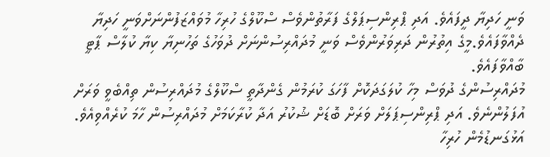ވަނީ ހަދިޔާ ދީފައެވެ. އަދި ޕްރިންސިޕަލްގެ ފަރާތުންވެސް ސްކޫލްގެ ހުރިހާ މުވައްޒަފުންނަށްވަނީ ހަދިޔާ ދެއްވާފައެވެ.މީގެ އިތުރުން ދަރިވަރުންވެސް ވަނީ މުދައްރިސުންނަށް ދުވަހުގެ ތަހުނިޔާ ކިޔާ ކުލާސް ޕާޓީ ބާއްވާފައެވެ.
މުދައްރިސުންގެ ދުވަސް މިހާ ކުލަގަދަކޮށް ފާހަގަ ކުރަމުން ގެންދާތީ ސްކޫލްގެ މުދައްރިސުން ތިއްބެވީ ވަރަށް އުފަލުންނެވެ. އަދި ޕްރިންސިޕަލަށް ވަރަށް ބޮޑަށް ޝުކުރު އަދާ ކުރާކަމަށް މުދައްރިސުން ހާމަ ކުރެއްވިއެވެ.
އަޅުގަނޑުމެން ހުރިހާ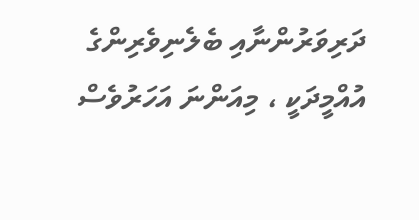ދަރިވަރުންނާއި ބެލެނިވެރިންގެ އުއްމީދަކީ ، މިއަންނަ އަހަރުވެސް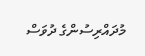މުދައްރިސުންގެ ދުވަސް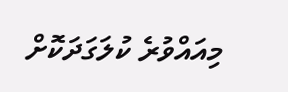މިއައްވުރެ ކުލަގަދަކޮށް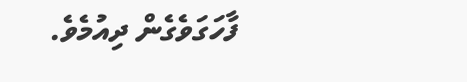ފާހަގަވެގެން ދިއުމެވެ.